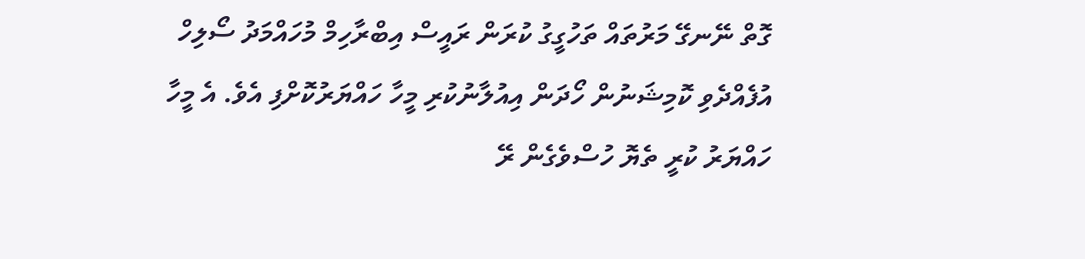ގޮތް ނޭނގޭ މަރުތައް ތަހުގީގު ކުރަން ރައީސް އިބްރާހިމް މުހައްމަދު ސޯލިހް އުފެއްދެވި ކޮމިޝަނުން ހޯދަން އިއުލާނުކުރި މީހާ ހައްޔަރުކޮށްފި އެވެ. އެ މީހާ ހައްޔަރު ކުރީ ތެޔޮ ހުސްވެގެން ރޭ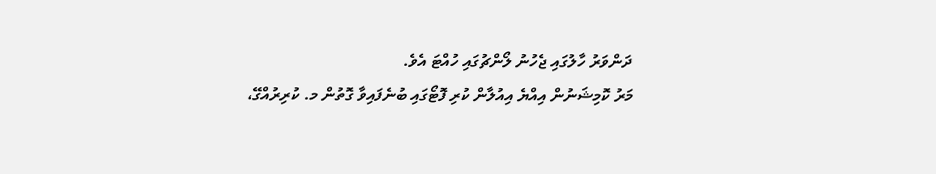ދަންވަރު ހާލުގައި ޖެހުނު ލޯންޗުގައި ހުއްޓަ އެވެ.
މަރު ކޮމިޝަނުން އިއްޔެ އިއުލާން ކުރި ފޮޓޯގައި ބުނެފައިވާ ގޮތުން މ. ކުރިރުއްގޭ،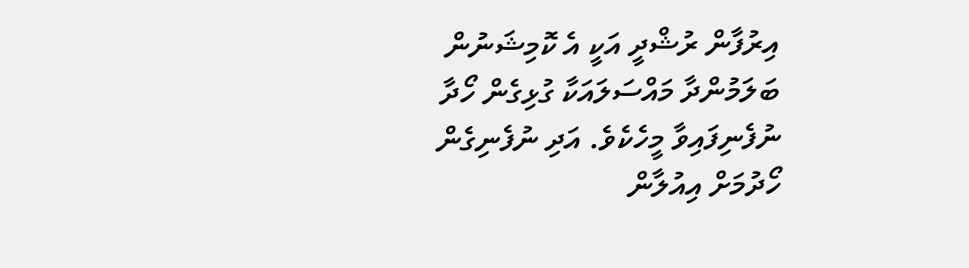އިރުފާން ރުޝްދީ އަކީ އެ ކޮމިޝަނުން ބަލަމުންދާ މައްސަލައަކާ ގުޅިގެން ހޯދާ ނުފެނިފައިވާ މީހެކެވެ. އަދި ނުފެނިގެން ހޯދުމަށް އިއުލާން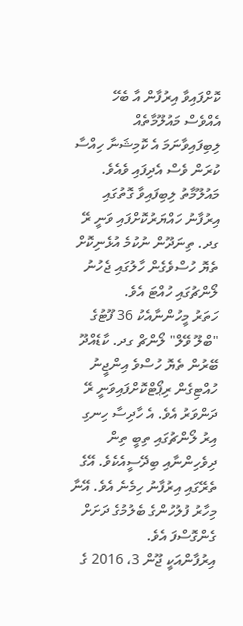ކޮށްފައިވާ އިރުފާން އާ ބެހޭ އެއްވެސް މައުލޫމާތެއް ލިބިފައިވާނަމަ އެ ކޮމިޝަނާ ހިއްސާ ކުރަން ވެސް އެދިފައި ވެއެވެ.
މައުލޫމާތު ލިބިފައިވާ ގޮތުގައި އިރުފާނު ހައްޔަރުކޮށްފައި ވަނީ ރޭ ގދ. ތިނަދޫން ނުކުމެ އުޅެނިކޮށް ތެޔޮ ހުސްވެގެން ހާލުގައި ޖެހުނު ލޯންޗުގައި ހުއްޓަ އެވެ.
ހަތަރު މީހުންނާއެކު 36 ފޫޓުގެ "ބްލޫ ވޭލް" ލޯންޗް ގދ. ކާޑެއްދޫ ބޭރުން ތެޔޮ ހުސްވެ އިންޖީނު ހުއްޓިގެން ރިޕޯޓްކޮށްފައިވަނީ ރޭ ދަންވަރު އެވެ. އެ ހާދިސާ ހިނގި އިރު ލޯންޗުގައި ތިބީ ތިން ދިވެހިންނާއި ބިދޭސީއެކެވެ. އޭގެ ތެރޭގައި އިރުފާނު ހިމެނެ އެވެ. އޭނާ މިހާރު ފުލުހުންގެ ބެލުމުގެ ދަށަށް ގެންގޮސްފަ އެވެ.
އިރުފާންއަކީ ޖޫން 3، 2016 ގެ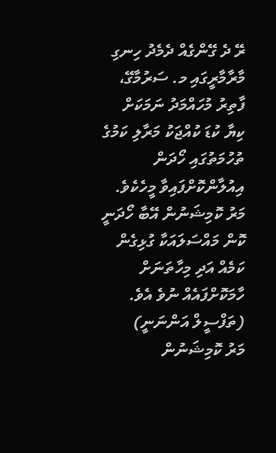ރޭ ދެ ގޭންގެއް ދެމެދު ހިނގި މާރާމާރީގައި މ. ސަރުމާގޭ، ފާތިރު މުހައްމަދު ނަމަކަށް ކިޔާ ކުޑަ ކުއްޖަކު މަރާލި ކަމުގެ ތުހުމަތުގައި ހޯދަން އިއުލާންކޮށްފައިވާ މީހެކެވެ. މަރު ކޮމިޝަނުން އޭބާ ހޯދަނީ ކޮން މައްސަލައަކާ ގުޅިގެން ކަމެއް އަދި މިހާތަނަށް ހާމަކޮށްފައެއް ނުވެ އެވެ.
(ތަފްސީލް އަންނަނީ)
މަރު ކޮމިޝަނުން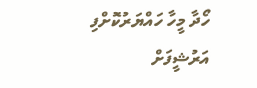ހޯދާ މީހާ ހައްޔަރުކޮށްފި
އަރުޝީފަށް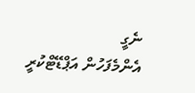ނެގީ
އެންމެފަހުން އަޕްޑޭޓްކުރީ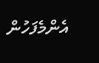އެންމެފަހުން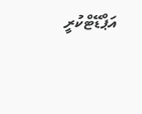އަޕްޑޭޓްކުރީ